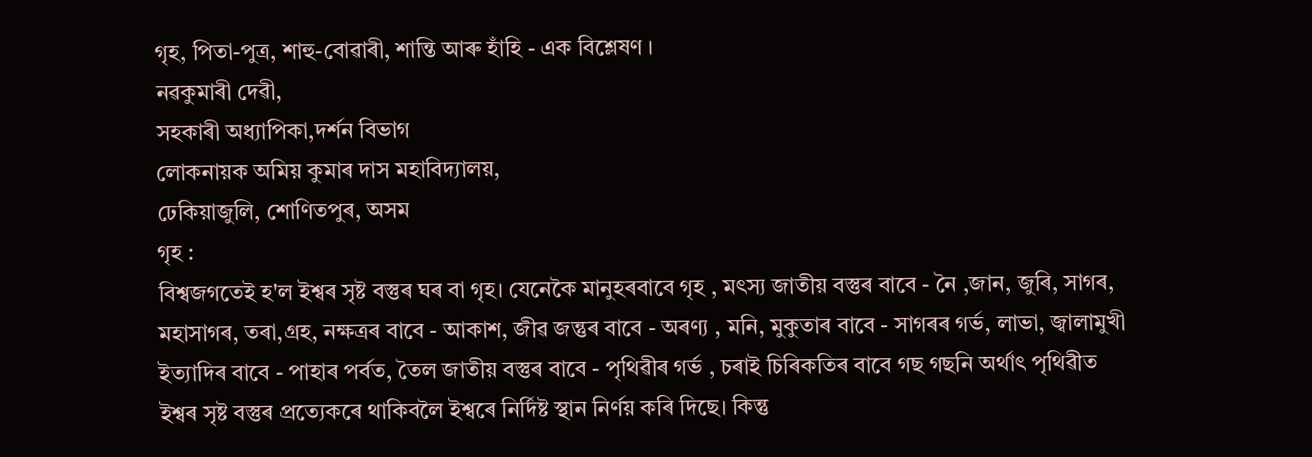গৃহ, পিতা-পুত্ৰ, শাহু-বোৱাৰী, শান্তি আৰু হাঁহি - এক বিশ্লেষণ ।
নৱকুমাৰী দেৱী,
সহকাৰী অধ্যাপিকা,দৰ্শন বিভাগ
লোকনায়ক অমিয় কুমাৰ দাস মহাবিদ্যালয়,
ঢেকিয়াজুলি, শোণিতপুৰ, অসম
গৃহ :
বিশ্বজগতেই হ'ল ইশ্বৰ সৃষ্ট বস্তুৰ ঘৰ বা গৃহ। যেনেকৈ মানুহৰবাবে গৃহ , মৎস্য জাতীয় বস্তুৰ বাবে - নৈ ,জান, জুৰি, সাগৰ, মহাসাগৰ, তৰা,গ্ৰহ, নক্ষত্ৰৰ বাবে - আকাশ, জীৱ জন্তুৰ বাবে - অৰণ্য , মনি, মুকুতাৰ বাবে - সাগৰৰ গৰ্ভ, লাভা, জ্বালামুখী ইত্যাদিৰ বাবে - পাহাৰ পৰ্বত, তৈল জাতীয় বস্তুৰ বাবে - পৃথিৱীৰ গৰ্ভ , চৰাই চিৰিকতিৰ বাবে গছ গছনি অৰ্থাৎ পৃথিৱীত ইশ্বৰ সৃষ্ট বস্তুৰ প্ৰত্যেকৰে থাকিবলৈ ইশ্বৰে নিৰ্দিষ্ট স্থান নিৰ্ণয় কৰি দিছে। কিন্তু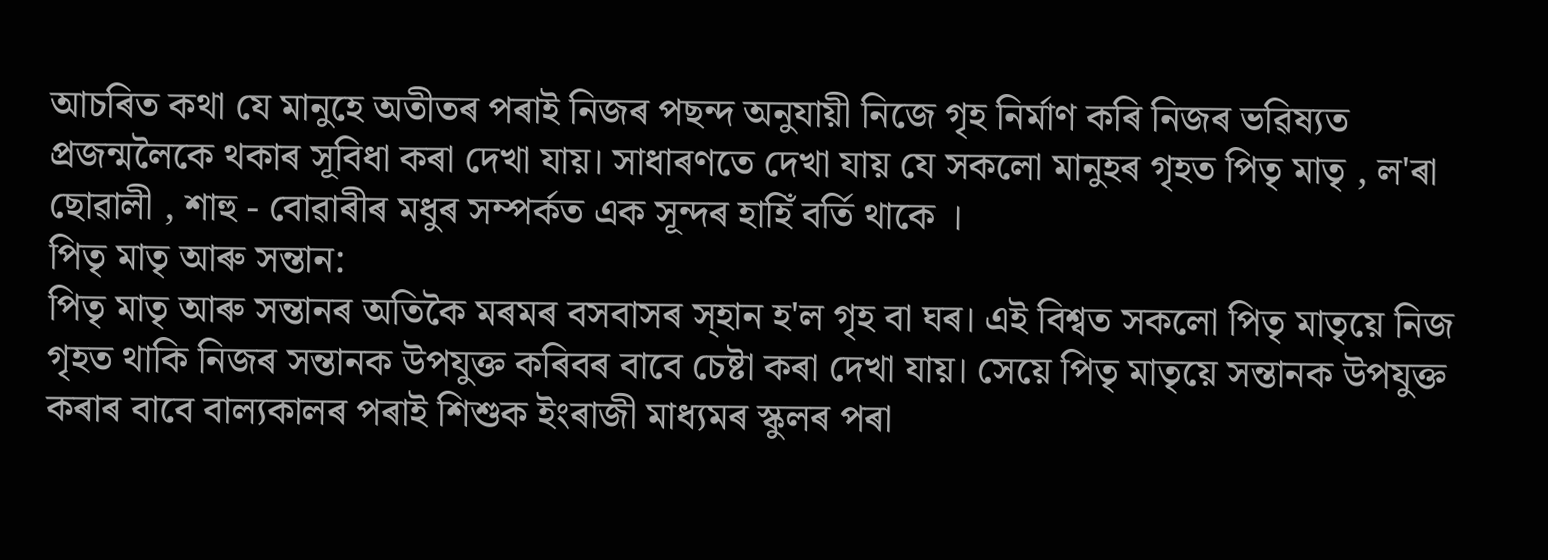আচৰিত কথা যে মানুহে অতীতৰ পৰাই নিজৰ পছন্দ অনুযায়ী নিজে গৃহ নিৰ্মাণ কৰি নিজৰ ভৱিষ্যত প্ৰজন্মলৈকে থকাৰ সূবিধা কৰা দেখা যায়। সাধাৰণতে দেখা যায় যে সকলো মানুহৰ গৃহত পিতৃ মাতৃ , ল'ৰা ছোৱালী , শাহু - বোৱাৰীৰ মধুৰ সম্পৰ্কত এক সূন্দৰ হাহিঁ বৰ্তি থাকে ।
পিতৃ মাতৃ আৰু সন্তান:
পিতৃ মাতৃ আৰু সন্তানৰ অতিকৈ মৰমৰ বসবাসৰ স্হান হ'ল গৃহ বা ঘৰ। এই বিশ্বত সকলো পিতৃ মাতৃয়ে নিজ গৃহত থাকি নিজৰ সন্তানক উপযুক্ত কৰিবৰ বাবে চেষ্টা কৰা দেখা যায়। সেয়ে পিতৃ মাতৃয়ে সন্তানক উপযুক্ত কৰাৰ বাবে বাল্যকালৰ পৰাই শিশুক ইংৰাজী মাধ্যমৰ স্কুলৰ পৰা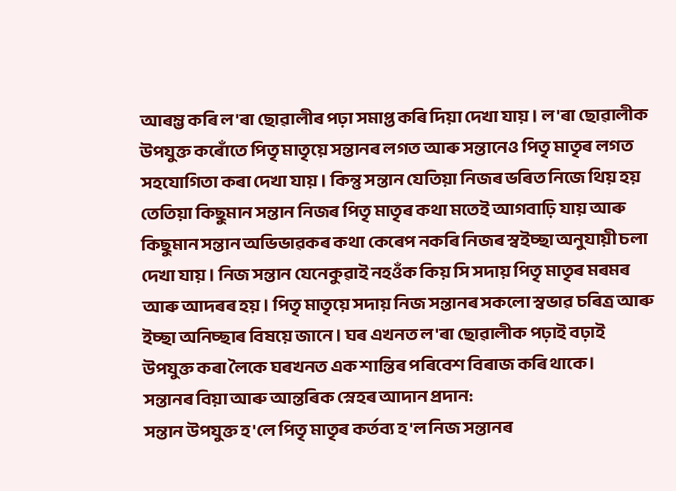আৰম্ভ কৰি ল'ৰা ছোৱালীৰ পঢ়া সমাপ্ত কৰি দিয়া দেখা যায়। ল'ৰা ছোৱালীক উপযুক্ত কৰোঁতে পিতৃ মাতৃয়ে সন্তানৰ লগত আৰু সন্তানেও পিতৃ মাতৃৰ লগত সহযোগিতা কৰা দেখা যায়। কিন্তু সন্তান যেতিয়া নিজৰ ভৰিত নিজে থিয় হয় তেতিয়া কিছুমান সন্তান নিজৰ পিতৃ মাতৃৰ কথা মতেই আগবাঢ়ি যায় আৰু কিছুমান সন্তান অভিভাৱকৰ কথা কেৰেপ নকৰি নিজৰ স্বইচ্ছা অনুযায়ী চলা দেখা যায়। নিজ সন্তান যেনেকুৱাই নহওঁক কিয় সি সদায় পিতৃ মাতৃৰ মৰমৰ আৰু আদৰৰ হয়। পিতৃ মাতৃয়ে সদায় নিজ সন্তানৰ সকলো স্বভাৱ চৰিত্ৰ আৰু ইচ্ছা অনিচ্ছাৰ বিষয়ে জানে । ঘৰ এখনত ল'ৰা ছোৱালীক পঢ়াই বঢ়াই উপযুক্ত কৰা লৈকে ঘৰখনত এক শান্তিৰ পৰিবেশ বিৰাজ কৰি থাকে।
সন্তানৰ বিয়া আৰু আন্তৰিক স্নেহৰ আদান প্ৰদান:
সন্তান উপযুক্ত হ'লে পিতৃ মাতৃৰ কৰ্তব্য হ'ল নিজ সন্তানৰ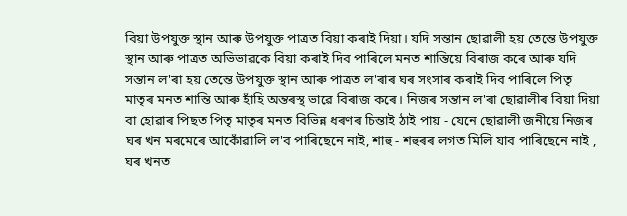বিয়া উপযুক্ত স্থান আৰু উপযুক্ত পাত্ৰত বিয়া কৰাই দিয়া। যদি সন্তান ছোৱালী হয় তেন্তে উপযুক্ত স্থান আৰু পাত্ৰত অভিভাৱকে বিয়া কৰাই দিব পাৰিলে মনত শান্তিয়ে বিৰাজ কৰে আৰু যদি সন্তান ল'ৰা হয় তেন্তে উপযুক্ত স্থান আৰু পাত্ৰত ল'ৰাৰ ঘৰ সংসাৰ কৰাই দিব পাৰিলে পিতৃ মাতৃৰ মনত শান্তি আৰু হাঁহি অন্তৰস্থ ভাৱে বিৰাজ কৰে। নিজৰ সন্তান ল'ৰা ছোৱালীৰ বিয়া দিয়া বা হোৱাৰ পিছত পিতৃ মাতৃৰ মনত বিভিন্ন ধৰণৰ চিন্তাই ঠাই পায় - যেনে ছোৱালী জনীয়ে নিজৰ ঘৰ খন মৰমেৰে আকোঁৱালি ল'ব পাৰিছেনে নাই, শাহু - শহুৰৰ লগত মিলি যাব পাৰিছেনে নাই , ঘৰ খনত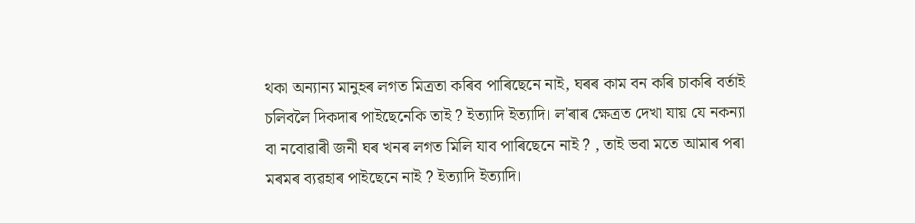থকা অন্যান্য মানুহৰ লগত মিত্ৰতা কৰিব পাৰিছেনে নাই, ঘৰৰ কাম বন কৰি চাকৰি বৰ্তাই চলিবলৈ দিকদাৰ পাইছেনেকি তাই ? ইত্যাদি ইত্যাদি। ল'ৰাৰ ক্ষেত্ৰত দেখা যায় যে নকন্যা বা নবোৱাৰী জনী ঘৰ খনৰ লগত মিলি যাব পাৰিছেনে নাই ? , তাই ভবা মতে আমাৰ পৰা মৰমৰ ব্যৱহাৰ পাইছেনে নাই ? ইত্যাদি ইত্যাদি।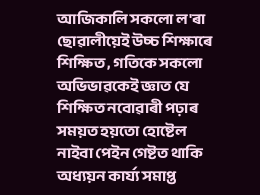আজিকালি সকলো ল'ৰা ছোৱালীয়েই উচ্চ শিক্ষাৰে শিক্ষিত , গতিকে সকলো অভিভাৱকেই জ্ঞাত যে শিক্ষিত নবোৱাৰী পঢ়াৰ সময়ত হয়তো হোষ্টেল নাইবা পেইন গেষ্টত থাকি অধ্যয়ন কাৰ্য্য সমাপ্ত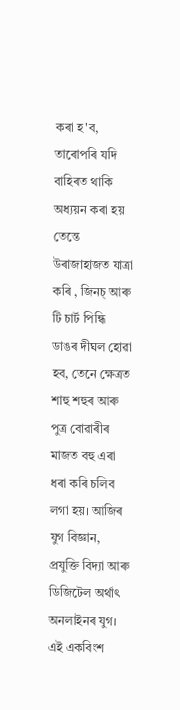কৰা হ'ব, তাৰোপৰি যদি বাহিৰত থাকি অধ্যয়ন কৰা হয় তেন্তে উৰাজাহাজত যাত্ৰা কৰি , জিনচ্ আৰু টি চাৰ্ট পিন্ধি ডাঙৰ দীঘল হোৱা হব, তেনে ক্ষেত্ৰত শাহু শহুৰ আৰু পুত্ৰ বোৱাৰীৰ মাজত বহু এৰা ধৰা কৰি চলিব লগা হয়। আজিৰ যুগ বিজ্ঞান, প্ৰযুক্তি বিদ্যা আৰু ডিজিটেল অৰ্থাৎ অনলাইনৰ যুগ। এই একবিংশ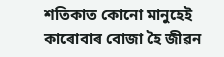শতিকাত কোনো মানুহেই কাৰোবাৰ বোজা হৈ জীৱন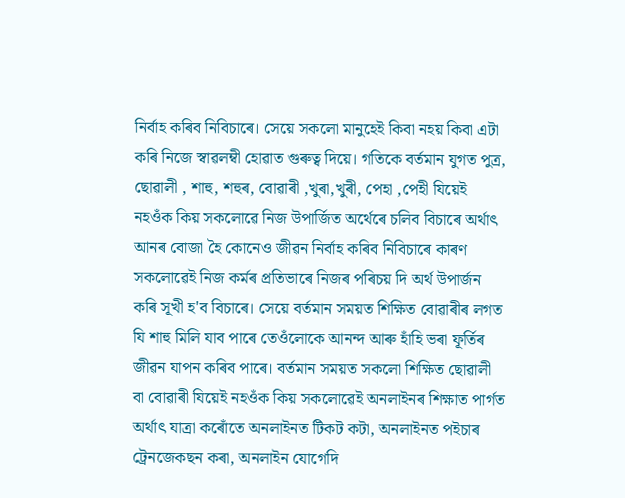নিৰ্বাহ কৰিব নিবিচাৰে। সেয়ে সকলো মানুহেই কিবা নহয় কিবা এটা কৰি নিজে স্বাৱলম্বী হোৱাত গুৰুত্ব দিয়ে। গতিকে বৰ্তমান যুগত পুত্ৰ, ছোৱালী , শাহু, শহুৰ, বোৱাৰী ,খুৰা,খুৰী, পেহা ,পেহী যিয়েই নহওঁক কিয় সকলোৱে নিজ উপাৰ্জিত অৰ্থেৰে চলিব বিচাৰে অৰ্থাৎ আনৰ বোজা হৈ কোনেও জীৱন নিৰ্বাহ কৰিব নিবিচাৰে কাৰণ সকলোৱেই নিজ কৰ্মৰ প্ৰতিভাৰে নিজৰ পৰিচয় দি অৰ্থ উপাৰ্জন কৰি সূখী হ'ব বিচাৰে। সেয়ে বৰ্তমান সময়ত শিক্ষিত বোৱাৰীৰ লগত যি শাহু মিলি যাব পাৰে তেওঁলোকে আনন্দ আৰু হাঁহি ভৰা ফূৰ্তিৰ জীৱন যাপন কৰিব পাৰে। বৰ্তমান সময়ত সকলো শিক্ষিত ছোৱালী বা বোৱাৰী যিয়েই নহওঁক কিয় সকলোৱেই অনলাইনৰ শিক্ষাত পাৰ্গত অৰ্থাৎ যাত্ৰা কৰোঁতে অনলাইনত টিকট কটা, অনলাইনত পইচাৰ ট্ৰেনজেকছন কৰা, অনলাইন যোগেদি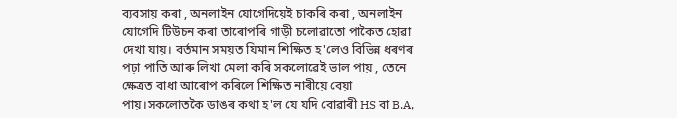ব্যবসায় কৰা , অনলাইন যোগেদিয়েই চাকৰি কৰা , অনলাইন যোগেদি টিউচন কৰা তাৰোপৰি গাড়ী চলোৱাতো পাকৈত হোৱা দেখা যায়। বৰ্তমান সময়ত যিমান শিক্ষিত হ'লেও বিভিন্ন ধৰণৰ পঢ়া পাতি আৰু লিখা মেলা কৰি সকলোৱেই ভাল পায় , তেনে ক্ষেত্ৰত বাধা আৰোপ কৰিলে শিক্ষিত নাৰীয়ে বেয়া পায়।সকলোতকৈ ডাঙৰ কথা হ'ল যে যদি বোৱাৰী HS বা B.A,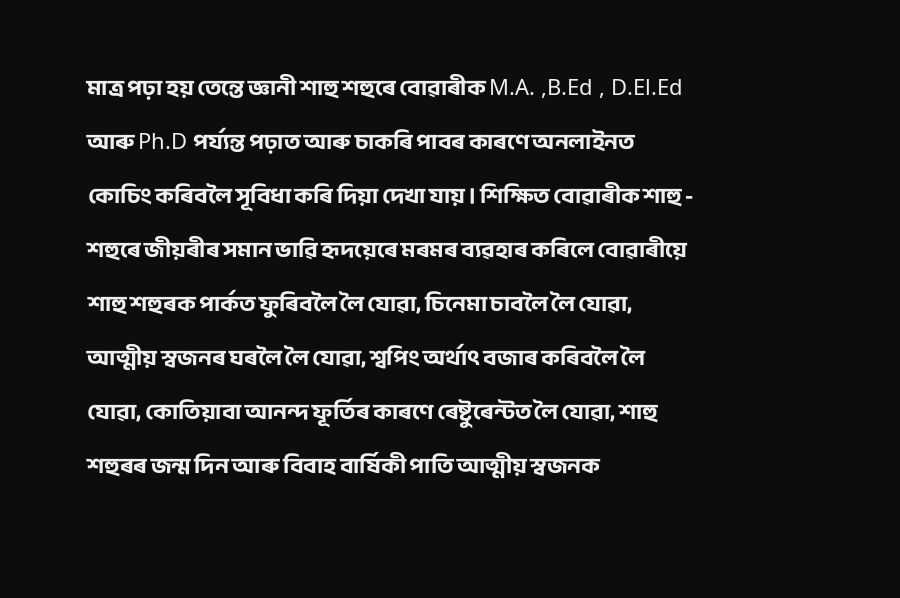মাত্ৰ পঢ়া হয় তেন্তে জ্ঞানী শাহু শহুৰে বোৱাৰীক M.A. ,B.Ed , D.El.Ed আৰু Ph.D পৰ্য্যন্ত পঢ়াত আৰু চাকৰি পাবৰ কাৰণে অনলাইনত কোচিং কৰিবলৈ সূবিধা কৰি দিয়া দেখা যায়। শিক্ষিত বোৱাৰীক শাহু - শহুৰে জীয়ৰীৰ সমান ভাৱি হৃদয়েৰে মৰমৰ ব্যৱহাৰ কৰিলে বোৱাৰীয়ে শাহু শহুৰক পাৰ্কত ফুৰিবলৈ লৈ যোৱা, চিনেমা চাবলৈ লৈ যোৱা, আত্মীয় স্বজনৰ ঘৰলৈ লৈ যোৱা, শ্বপিং অৰ্থাৎ বজাৰ কৰিবলৈ লৈ যোৱা, কোতিয়াবা আনন্দ ফূৰ্তিৰ কাৰণে ৰেষ্টুৰেন্টত লৈ যোৱা, শাহু শহুৰৰ জন্ম দিন আৰু বিবাহ বাৰ্ষিকী পাতি আত্মীয় স্বজনক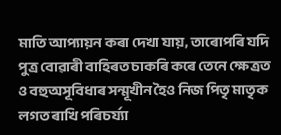মাতি আপ্যায়ন কৰা দেখা যায়, তাৰোপৰি যদি পুত্ৰ বোৱাৰী বাহিৰত চাকৰি কৰে তেনে ক্ষেত্ৰত ও বহুঅসূবিধাৰ সন্মূখীন হৈও নিজ পিতৃ মাতৃক লগত ৰাখি পৰিচৰ্য্যা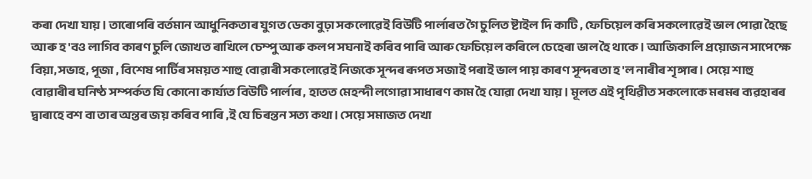কৰা দেখা যায়। তাৰোপৰি বৰ্তমান আধুনিকতাৰ যুগত ডেকা বুঢ়া সকলোৱেই বিউটি পাৰ্লাৰত গৈ চুলিত ষ্টাইল দি কাটি , ফেচিয়েল কৰি সকলোৱেই ভাল পোৱা হৈছে আৰু হ'বও লাগিব কাৰণ চুলি জোখত ৰাখিলে চেম্পু আৰু কলপ সঘনাই কৰিব পাৰি আৰু ফেচিয়েল কৰিলে চেহেৰা ভাল হৈ থাকে। আজিকালি প্ৰয়োজন সাপেক্ষে বিয়া,সভাহ, পূজা , বিশেষ পাৰ্টিৰ সময়ত শাহু বোৱাৰী সকলোৱেই নিজকে সূন্দৰ ৰূপত সজাই পৰাই ভাল পায় কাৰণ সূন্দৰতা হ'ল নাৰীৰ শৃঙ্গাৰ। সেয়ে শাহু বোৱাৰীৰ ঘনিষ্ঠ সম্পৰ্কত যি কোনো কাৰ্য্যত বিউটি পাৰ্লাৰ , হাতত মেহন্দী লগোৱা সাধাৰণ কাম হৈ যোৱা দেখা যায়। মূলত এই পৃথিৱীত সকলোকে মৰমৰ ব্যৱহাৰৰ দ্বাৰাহে বশ বা তাৰ অন্তৰ জয় কৰিব পাৰি ,ই যে চিৰন্তন সত্য কথা। সেয়ে সমাজত দেখা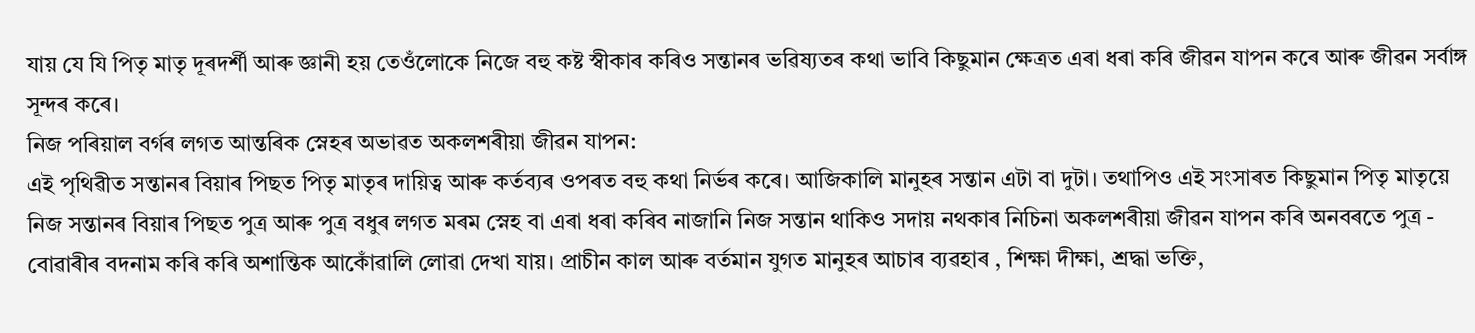যায় যে যি পিতৃ মাতৃ দূৰদৰ্শী আৰু জ্ঞানী হয় তেওঁলোকে নিজে বহু কষ্ট স্বীকাৰ কৰিও সন্তানৰ ভৱিষ্যতৰ কথা ভাবি কিছুমান ক্ষেত্ৰত এৰা ধৰা কৰি জীৱন যাপন কৰে আৰু জীৱন সৰ্বাঙ্গ সূন্দৰ কৰে।
নিজ পৰিয়াল বৰ্গৰ লগত আন্তৰিক স্নেহৰ অভাৱত অকলশৰীয়া জীৱন যাপন:
এই পৃথিৱীত সন্তানৰ বিয়াৰ পিছত পিতৃ মাতৃৰ দায়িত্ব আৰু কৰ্তব্যৰ ওপৰত বহু কথা নিৰ্ভৰ কৰে। আজিকালি মানুহৰ সন্তান এটা বা দুটা। তথাপিও এই সংসাৰত কিছুমান পিতৃ মাতৃয়ে নিজ সন্তানৰ বিয়াৰ পিছত পুত্ৰ আৰু পুত্ৰ বধুৰ লগত মৰম স্নেহ বা এৰা ধৰা কৰিব নাজানি নিজ সন্তান থাকিও সদায় নথকাৰ নিচিনা অকলশৰীয়া জীৱন যাপন কৰি অনবৰতে পুত্ৰ - বোৱাৰীৰ বদনাম কৰি কৰি অশান্তিক আকোঁৱালি লোৱা দেখা যায়। প্ৰাচীন কাল আৰু বৰ্তমান যুগত মানুহৰ আচাৰ ব্যৱহাৰ , শিক্ষা দীক্ষা, শ্ৰদ্ধা ভক্তি,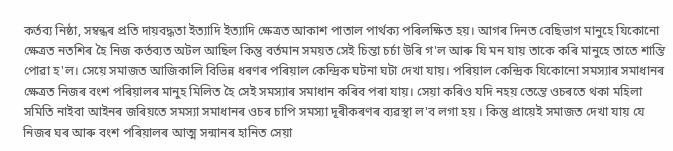কৰ্তব্য নিষ্ঠা, সম্বন্ধৰ প্ৰতি দায়বদ্ধতা ইত্যাদি ইত্যাদি ক্ষেত্ৰত আকাশ পাতাল পাৰ্থক্য পৰিলক্ষিত হয়। আগৰ দিনত বেছিভাগ মানুহে যিকোনো ক্ষেত্ৰত নতশিৰ হৈ নিজ কৰ্তব্যত অটল আছিল কিন্তু বৰ্তমান সময়ত সেই চিন্তা চৰ্চা উৰি গ'ল আৰু যি মন যায় তাকে কৰি মানুহে তাতে শান্তি পোৱা হ'ল। সেয়ে সমাজত আজিকালি বিভিন্ন ধৰণৰ পৰিয়াল কেন্দ্ৰিক ঘটনা ঘটা দেখা যায়। পৰিয়াল কেন্দ্ৰিক যিকোনো সমস্যাৰ সমাধানৰ ক্ষেত্ৰত নিজৰ বংশ পৰিয়ালৰ মানুহ মিলিত হৈ সেই সমস্যাৰ সমাধান কৰিব পৰা যায়। সেয়া কৰিও যদি নহয় তেন্তে ওচৰতে থকা মহিলা সমিতি নাইবা আইনৰ জৰিয়তে সমস্যা সমাধানৰ ওচৰ চাপি সমস্যা দূৰীকৰণৰ ব্যৱস্থা ল'ব লগা হয় । কিন্তু প্ৰায়েই সমাজত দেখা যায় যে নিজৰ ঘৰ আৰু বংশ পৰিয়ালৰ আত্ম সন্মানৰ হানিত সেয়া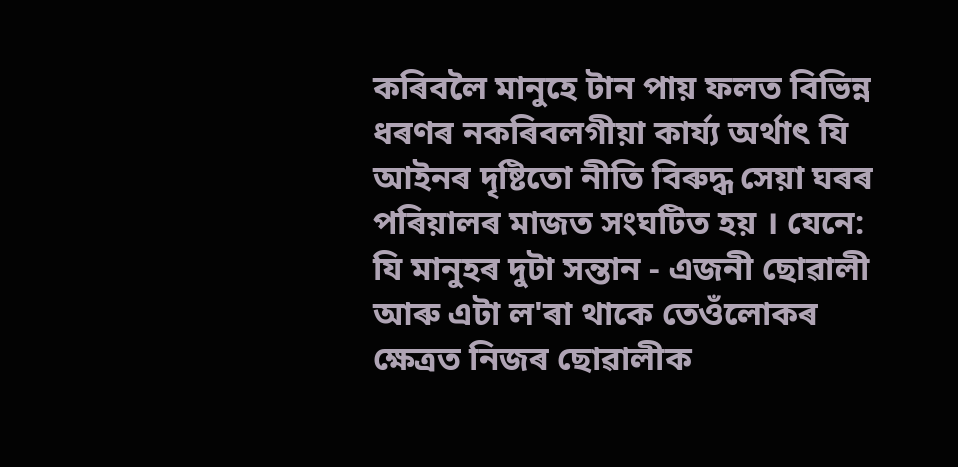কৰিবলৈ মানুহে টান পায় ফলত বিভিন্ন ধৰণৰ নকৰিবলগীয়া কাৰ্য্য অৰ্থাৎ যি আইনৰ দৃষ্টিতো নীতি বিৰুদ্ধ সেয়া ঘৰৰ পৰিয়ালৰ মাজত সংঘটিত হয় । যেনে: যি মানুহৰ দুটা সন্তান - এজনী ছোৱালী আৰু এটা ল'ৰা থাকে তেওঁলোকৰ ক্ষেত্ৰত নিজৰ ছোৱালীক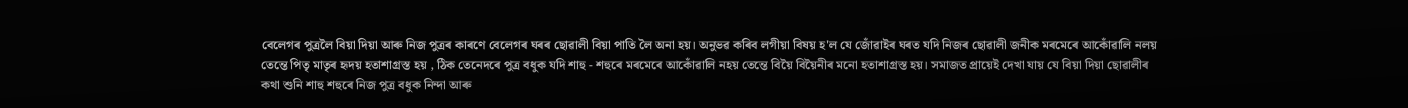বেলেগৰ পুত্ৰলৈ বিয়া দিয়া আৰু নিজ পুত্ৰৰ কাৰণে বেলেগৰ ঘৰৰ ছোৱালী বিয়া পাতি লৈ অনা হয়। অনুভৱ কৰিব লগীয়া বিষয় হ'ল যে জোঁৱাইৰ ঘৰত যদি নিজৰ ছোৱালী জনীক মৰমেৰে আকোঁৱালি নলয় তেন্তে পিতৃ মাতৃৰ হৃদয় হতাশাগ্ৰস্ত হয় , ঠিক তেনেদৰে পুত্ৰ বধুক যদি শাহু - শহুৰে মৰমেৰে আকোঁৱালি নহয় তেন্তে বিয়ৈ বিয়ৈনীৰ মনো হতাশাগ্ৰস্ত হয়। সমাজত প্ৰায়েই দেখা যায় যে বিয়া দিয়া ছোৱালীৰ কথা শুনি শাহু শহুৰে নিজ পুত্ৰ বধুক নিন্দা আৰু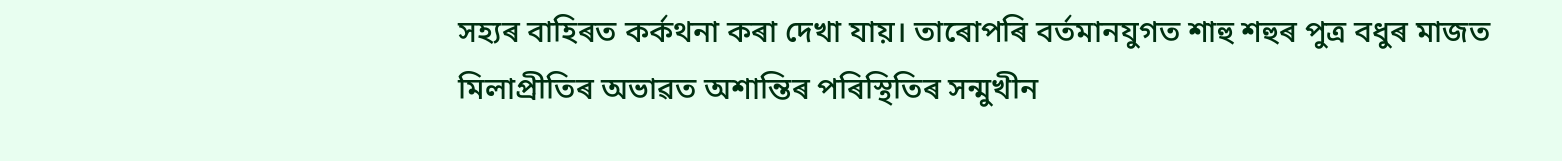সহ্যৰ বাহিৰত কৰ্কথনা কৰা দেখা যায়। তাৰোপৰি বৰ্তমানযুগত শাহু শহুৰ পুত্ৰ বধুৰ মাজত মিলাপ্ৰীতিৰ অভাৱত অশান্তিৰ পৰিস্থিতিৰ সন্মুখীন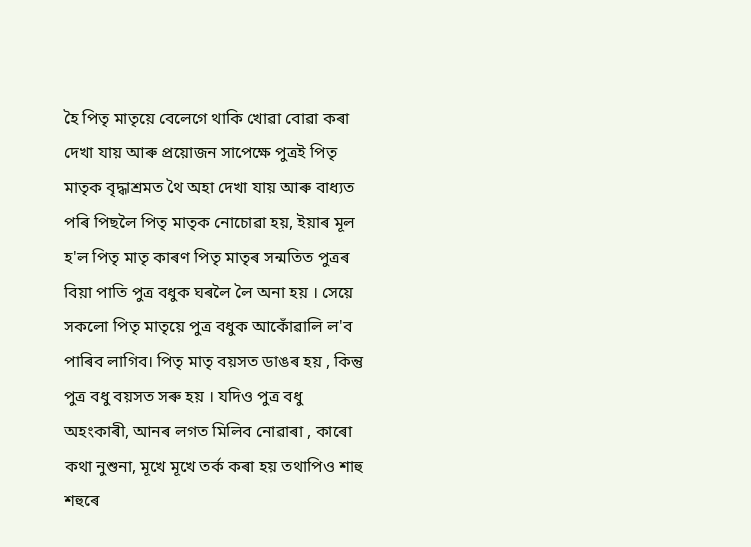হৈ পিতৃ মাতৃয়ে বেলেগে থাকি খোৱা বোৱা কৰা দেখা যায় আৰু প্ৰয়োজন সাপেক্ষে পুত্ৰই পিতৃ মাতৃক বৃদ্ধাশ্ৰমত থৈ অহা দেখা যায় আৰু বাধ্যত পৰি পিছলৈ পিতৃ মাতৃক নোচোৱা হয়, ইয়াৰ মূল হ'ল পিতৃ মাতৃ কাৰণ পিতৃ মাতৃৰ সন্মতিত পুত্ৰৰ বিয়া পাতি পুত্ৰ বধুক ঘৰলৈ লৈ অনা হয় । সেয়ে সকলো পিতৃ মাতৃয়ে পুত্ৰ বধুক আকোঁৱালি ল'ব পাৰিব লাগিব। পিতৃ মাতৃ বয়সত ডাঙৰ হয় , কিন্তু পুত্ৰ বধু বয়সত সৰু হয় । যদিও পুত্ৰ বধু অহংকাৰী, আনৰ লগত মিলিব নোৱাৰা , কাৰো কথা নুশুনা, মূখে মূখে তৰ্ক কৰা হয় তথাপিও শাহু শহুৰে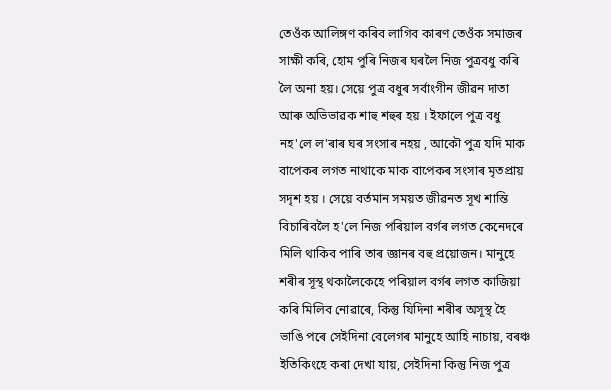তেওঁক আলিঙ্গণ কৰিব লাগিব কাৰণ তেওঁক সমাজৰ সাক্ষী কৰি, হোম পুৰি নিজৰ ঘৰলৈ নিজ পুত্ৰবধু কৰি লৈ অনা হয়। সেয়ে পুত্ৰ বধুৰ সৰ্বাংগীন জীৱন দাতা আৰু অভিভাৱক শাহু শহুৰ হয় । ইফালে পুত্ৰ বধু নহ'লে ল'ৰাৰ ঘৰ সংসাৰ নহয় , আকৌ পুত্ৰ যদি মাক বাপেকৰ লগত নাথাকে মাক বাপেকৰ সংসাৰ মৃতপ্ৰায় সদৃশ হয় । সেয়ে বৰ্তমান সময়ত জীৱনত সূখ শান্তি বিচাৰিবলৈ হ'লে নিজ পৰিয়াল বৰ্গৰ লগত কেনেদৰে মিলি থাকিব পাৰি তাৰ জ্ঞানৰ বহু প্ৰয়োজন। মানুহে শৰীৰ সূস্থ থকালৈকেহে পৰিয়াল বৰ্গৰ লগত কাজিয়া কৰি মিলিব নোৱাৰে, কিন্তু যিদিনা শৰীৰ অসূস্থ হৈ ভাঙি পৰে সেইদিনা বেলেগৰ মানুহে আহি নাচায়, বৰঞ্চ ইতিকিংহে কৰা দেখা যায়, সেইদিনা কিন্তু নিজ পুত্ৰ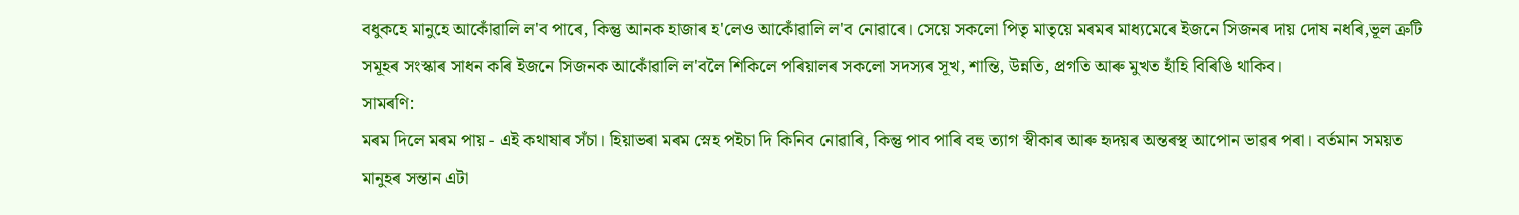বধুকহে মানুহে আকোঁৱালি ল'ব পাৰে, কিন্তু আনক হাজাৰ হ'লেও আকোঁৱালি ল'ব নোৱাৰে। সেয়ে সকলো পিতৃ মাতৃয়ে মৰমৰ মাধ্যমেৰে ইজনে সিজনৰ দায় দোষ নধৰি,ভূল ত্ৰুটি সমূহৰ সংস্কাৰ সাধন কৰি ইজনে সিজনক আকোঁৱালি ল'বলৈ শিকিলে পৰিয়ালৰ সকলো সদস্যৰ সূখ, শান্তি, উন্নতি, প্ৰগতি আৰু মুখত হাঁহি বিৰিঙি থাকিব।
সামৰণি:
মৰম দিলে মৰম পায় - এই কথাষাৰ সঁচা। হিয়াভৰা মৰম স্নেহ পইচা দি কিনিব নোৱাৰি, কিন্তু পাব পাৰি বহু ত্যাগ স্বীকাৰ আৰু হৃদয়ৰ অন্তৰস্থ আপোন ভাৱৰ পৰা। বৰ্তমান সময়ত মানুহৰ সন্তান এটা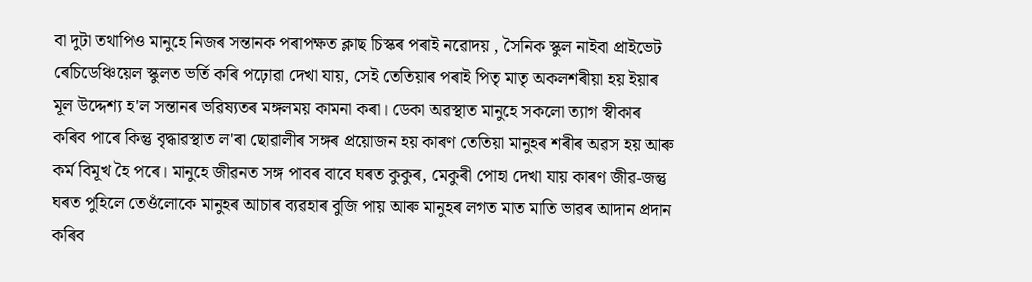বা দুটা তথাপিও মানুহে নিজৰ সন্তানক পৰাপক্ষত ক্লাছ চিস্কৰ পৰাই নৱোদয় , সৈনিক স্কুল নাইবা প্ৰাইভেট ৰেচিডেঞ্চিয়েল স্কুলত ভৰ্তি কৰি পঢ়োৱা দেখা যায়, সেই তেতিয়াৰ পৰাই পিতৃ মাতৃ অকলশৰীয়া হয় ইয়াৰ মূল উদ্দেশ্য হ'ল সন্তানৰ ভৱিষ্যতৰ মঙ্গলময় কামনা কৰা। ডেকা অৱস্থাত মানুহে সকলো ত্যাগ স্বীকাৰ কৰিব পাৰে কিন্তু বৃদ্ধাৱস্থাত ল'ৰা ছোৱালীৰ সঙ্গৰ প্ৰয়োজন হয় কাৰণ তেতিয়া মানুহৰ শৰীৰ অৱস হয় আৰু কৰ্ম বিমূখ হৈ পৰে। মানুহে জীৱনত সঙ্গ পাবৰ বাবে ঘৰত কুকুৰ, মেকুৰী পোহা দেখা যায় কাৰণ জীৱ-জন্তু ঘৰত পুহিলে তেওঁলোকে মানুহৰ আচাৰ ব্যৱহাৰ বুজি পায় আৰু মানুহৰ লগত মাত মাতি ভাৱৰ আদান প্ৰদান কৰিব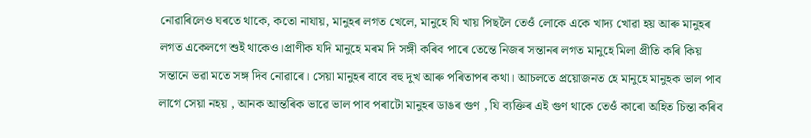নোৱাৰিলেও ঘৰতে থাকে, কতো নাযায়, মানুহৰ লগত খেলে, মানুহে যি খায় পিছলৈ তেওঁ লোকে একে খাদ্য খোৱা হয় আৰু মানুহৰ লগত একেলগে শুই থাকেও।প্ৰাণীক যদি মানুহে মৰম দি সঙ্গী কৰিব পাৰে তেন্তে নিজৰ সন্তানৰ লগত মানুহে মিলা প্ৰীতি কৰি কিয় সন্তানে ভৱা মতে সঙ্গ দিব নোৱাৰে। সেয়া মানুহৰ বাবে বহু দুখ আৰু পৰিতাপৰ কথা। আচলতে প্ৰয়োজনত হে মানুহে মানুহক ভাল পাব লাগে সেয়া নহয় , আনক আন্তৰিক ভাৱে ভাল পাব পৰাটো মানুহৰ ডাঙৰ গুণ , যি ব্যক্তিৰ এই গুণ থাকে তেওঁ কাৰো অহিত চিন্তা কৰিব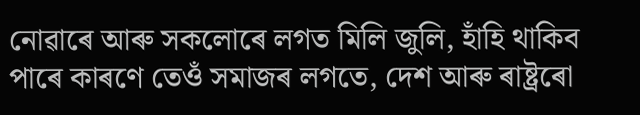নোৱাৰে আৰু সকলোৰে লগত মিলি জুলি, হাঁহি থাকিব পাৰে কাৰণে তেওঁ সমাজৰ লগতে, দেশ আৰু ৰাষ্ট্ৰৰো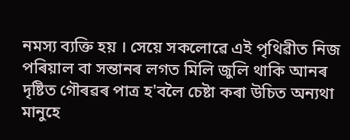নমস্য ব্যক্তি হয় । সেয়ে সকলোৱে এই পৃথিৱীত নিজ পৰিয়াল বা সন্তানৰ লগত মিলি জুলি থাকি আনৰ দৃষ্টিত গৌৰৱৰ পাত্ৰ হ'বলৈ চেষ্টা কৰা উচিত অন্যথা মানুহে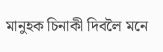মানুহক চিনাকী দিবলৈ মনে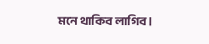মনে থাকিব লাগিব।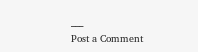___
Post a Comment